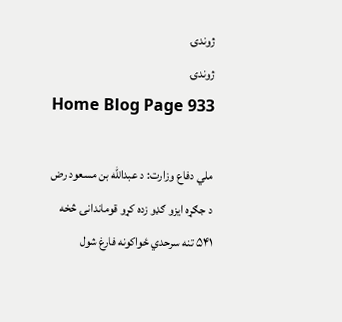ژوندۍ
ژوندۍ
Home Blog Page 933

ملي دفاع وزارت: د عبدالله بن مسعود رض د جګړه ایزو ګډو زده کړو قوماندانۍ څخه ۵۴۱ تنه سرحدي ځواکونه فارغ شول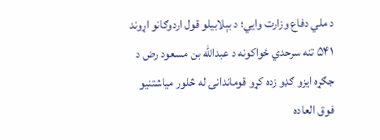د ملي دفاع وزارت وايي؛ د بېلابیلو قول اردوګانو اړوند ۵۴۱ تنه سرحدي ځواکونه د عبدالله بن مسعود رض د جګړه ایزو ګډو زده کړو قوماندانۍ له څلور میاشتنیو فوق العاده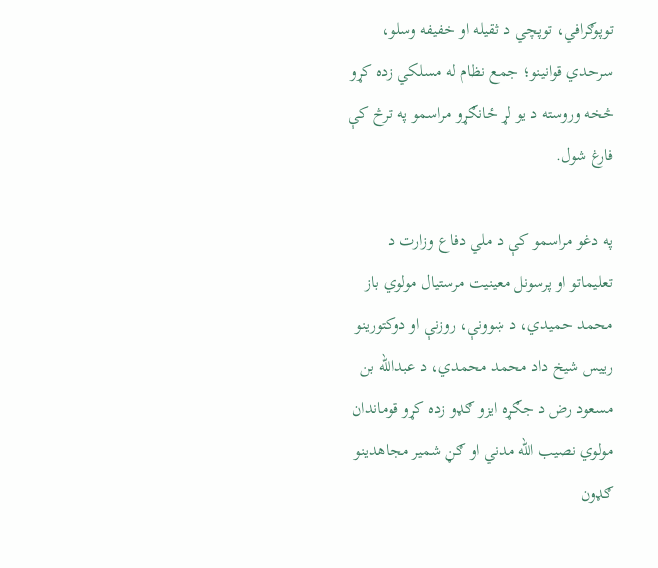توپوګرافي، توپچي د ثقیله او خفیفه وسلو، سرحدي قوانینو؛ جمع نظام له مسلکي زده کړو څخه وروسته د یو لړ ځانګړو مراسمو په ترڅ کې فارغ شول.

په دغو مراسمو کې د ملي دفاع وزارت د تعلیماتو او پرسونل معینیت مرستیال مولوي باز محمد حمیدي، د ښوونې، روزنې او دوکتورینو رییس شیخ داد محمد محمدي، د عبدالله بن مسعود رض د جګړه ایزو ګډو زده کړو قوماندان مولوي نصیب الله مدني او ګڼ شمیر مجاهدینو ګډون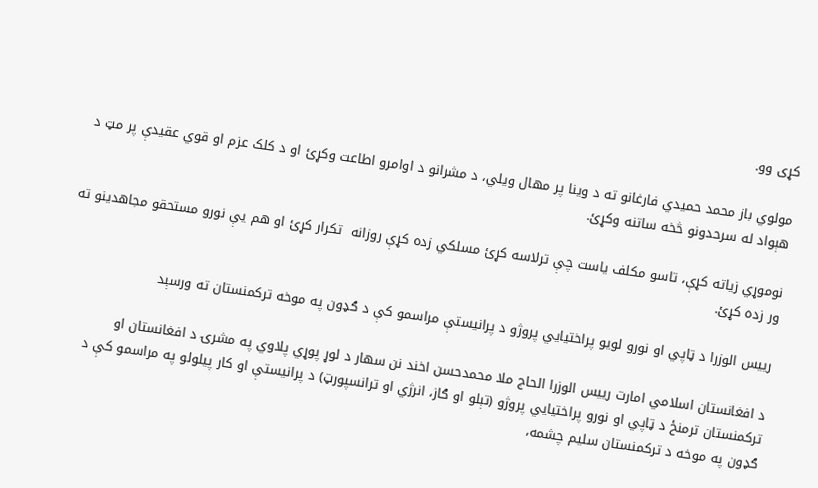کړی وو.

مولوي باز محمد حمیدي فارغانو ته د وینا پر مهال ویلي، د مشرانو د اوامرو اطاعت وکړئ او د کلک عزم او قوي عقیدې پر مټ د هېواد له سرحدونو څخه ساتنه وکړئ.

نوموړي زیاته کړې، تاسو مکلف یاست چې ترلاسه کړئ مسلکي زده کړې روزانه  تکرار کړئ او هم یې نورو مستحقو مجاهدینو ته ور زده کړئ.

رییس الوزرا د ټاپي او نورو لویو پراختیایي پروژو د پرانیستې مراسمو کې د ګډون په موخه ترکمنستان ته ورسېد

د افغانستان اسلامي امارت رییس الوزرا الحاج ملا محمدحسن اخند نن سهار د لوړ پوړي پلاوي په مشرۍ د افغانستان او ترکمنستان ترمنځ د ټاپي او نورو پراختیایي پروژو (تېلو او ګاز، انرژي او ترانسپورټ) د پرانیستې او کار پیلولو په مراسمو کې د ګډون په موخه د ترکمنستان سلیم چشمه،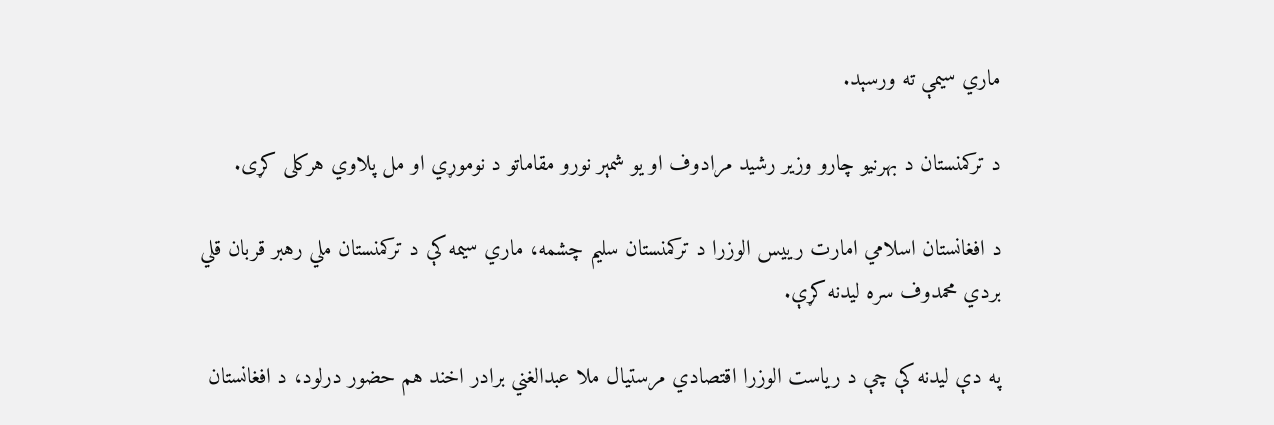ماري سیمې ته ورسېد.

د ترکمنستان د بهرنیو چارو وزیر رشید مرادوف او یو شمېر نورو مقاماتو د نوموړي او مل پلاوي هرکلی کړی.

د افغانستان اسلامي امارت رییس الوزرا د ترکمنستان سلیم چشمه، ماري سیمه کې د ترکمنستان ملي رهبر قربان قلي بردي محمدوف سره لیدنه کړې.

په دې لیدنه کې چې د ریاست الوزرا اقتصادي مرستیال ملا عبدالغني برادر اخند هم حضور درلود، د افغانستان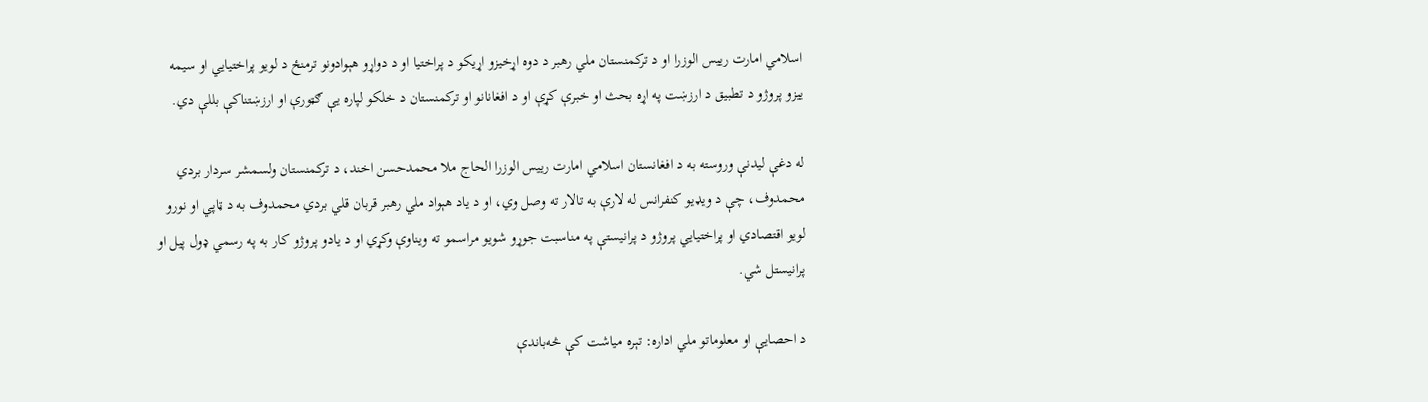اسلامي امارت رییس الوزرا او د ترکمنستان ملي رهبر د دوه اړخیزو اړیکو د پراختیا او د دواړو هېوادونو ترمنځ د لویو پراختیایي او سیمه ییزو پروژو د تطبیق د ارزښت په اړه بحث او خبرې کړې او د افغانانو او ترکمنستان د خلکو لپاره یې ګټورې او ارزښتناکې بللې دي.

له دغې لیدنې وروسته به د افغانستان اسلامي امارت رییس الوزرا الحاج ملا محمدحسن اخند، د ترکمنستان ولسمشر سردار بردي محمدوف، چې د ویډیو کنفرانس له لارې به تالار ته وصل وي، او د یاد هېواد ملي رهبر قربان قلي بردي محمدوف به د ټاپي او نورو لویو اقتصادي او پراختیایي پروژو د پرانیستې په مناسبت جوړو شویو مراسمو ته ویناوې وکړي او د یادو پروژو کار به په رسمي ډول پیل او پرانیستل شي.

د احصايې او معلوماتو ملي اداره: تېره میاشت کې څه‌باندې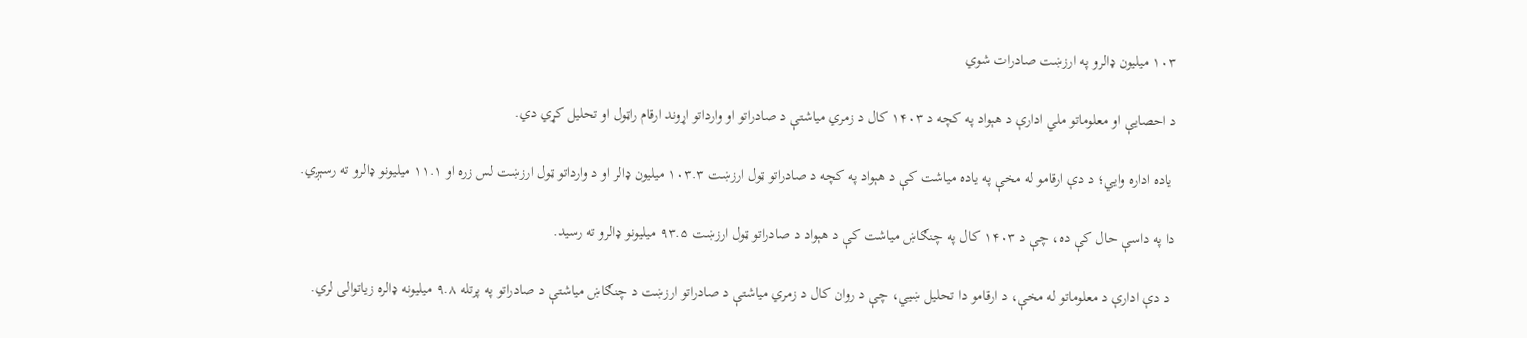۱۰۳ میلیون ډالرو په ارزښت صادرات شوي

د احصايې او معلوماتو ملي ادارې د هېواد په کچه د ۱۴۰۳ کال د زمري مياشتې د صادراتو او وارداتو اړوند ارقام راټول او تحليل کړي دي.

 یاده اداره وايي؛ د دې ارقامو له مخې په ياده مياشت کې د هېواد په کچه د صادراتو ټول ارزښت ۱۰۳.۳ ميليون ډالر او د وارداتو ټول ارزښت لس زره او ۱۱.۱ ميليونو ډالرو ته رسېږي.

دا په داسې حال کې ده، چې د ۱۴۰۳ کال په چنګاښ مياشت کې د هېواد د صادراتو ټول ارزښت ۹۳.۵ میلیونو ډالرو ته رسید.

 د دې ادارې د معلوماتو له مخې، د ارقامو دا تحلیل ښيي، چې د روان کال د زمري مياشتې د صادراتو ارزښت د چنګاښ مياشتې د صادراتو په پرتله ۹.۸ ميليونه ډالره زیاتوالی لري.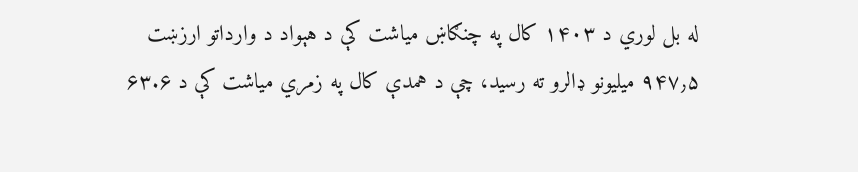له بل لوري د ۱۴۰۳ کال په چنګاښ میاشت کې د هېواد د وارداتو ارزښت ۹۴۷٫۵ میلیونو ډالرو ته رسید، چې د همدې کال په زمري مياشت کې د ۶۳.۶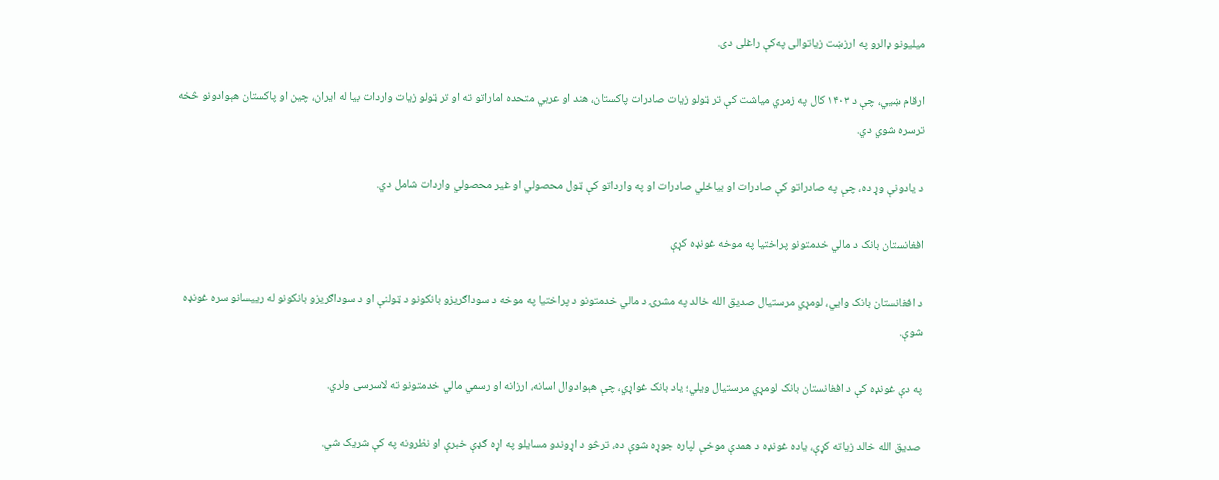میلیونو ډالرو په ارزښت زیاتوالی په‌کې راغلی دی.

ارقام ښيي، چې د ۱۴۰۳ کال په زمري میاشت کې تر ټولو زيات صادرات پاکستان، هند او عربي متحده اماراتو ته او تر ټولو زیات واردات بیا له ایران، چین او پاکستان هېوادونو څخه ترسره شوي دي.

د یادونې وړ ده، چې په صادراتو کې صادرات او بياځلي صادرات او په وارداتو کې ټول محصولي او غير محصولي واردات شامل دي.

افغانستان بانک د مالي خدمتونو پراختیا په موخه غونډه کړې

د افغانستان بانک وایي، لومړي مرستیال صدیق الله خالد په مشرۍ د مالي خدمتونو د پراختیا په موخه د سوداګریزو بانکونو د ټولنې او د سوداګریزو بانکونو له رییسانو سره غونډه شوې.

په دې غونډه کې د افغانستان بانک لومړي مرستیال ویلي؛ یاد بانک غواړي، چې هېوادوال اسانه، ارزانه او رسمي مالي خدمتونو ته لاسرسی ولري.

صدیق الله خالد زیاته کړې، یاده غونډه د همدې موخې لپاره جوړه شوې ده، ترڅو د اړوندو مسايلو په اړه ګډې خبرې او نظرونه په کې شریک شي.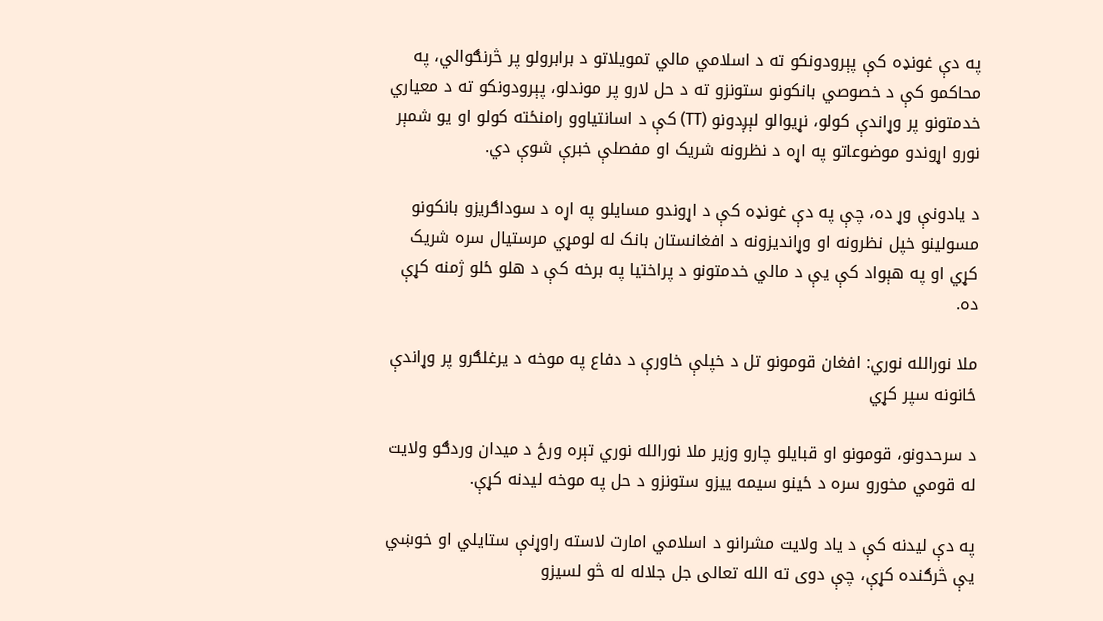په دې غونډه کې پېرودونکو ته د اسلامي مالي تمویلاتو د برابرولو پر څرنګوالي، په محاکمو کې د خصوصي بانکونو ستونزو ته د حل لارو پر موندلو، پېرودونکو ته د معیاري خدمتونو پر وړاندې کولو، نړیوالو لېږدونو (TT) کې د اسانتیاوو رامنځته کولو او یو شمېر نورو اړوندو موضوعاتو په اړه د نظرونه شریک او مفصلې خبرې شوې دي.

د یادونې وړ ده، چې په دې غونډه کې د اړوندو مسایلو په اړه د سوداګریزو بانکونو مسولینو خپل نظرونه او وړاندیزونه د افغانستان بانک له لومړي مرستیال سره شریک کړي او په هېواد کې یې د مالي خدمتونو د پراختیا په برخه کې د هلو ځلو ژمنه کړې ده.

ملا نورالله نوري: افغان قومونو تل د خپلې خاورې د دفاع په موخه د یرغلګرو پر وړاندې ځانونه سپر کړي

د سرحدونو، قومونو او قبایلو چارو وزیر ملا نورالله نوري تېره ورځ د میدان وردګو ولایت له قومي مخورو سره د ځينو سیمه ییزو ستونزو د حل په موخه لیدنه کړې.

په دې لیدنه کې د یاد ولایت مشرانو د اسلامي امارت لاسته راوړنې ستایلي او خوښي يې څرګنده کړې، چې دوی ته الله تعالی جل جلاله له څو لسیزو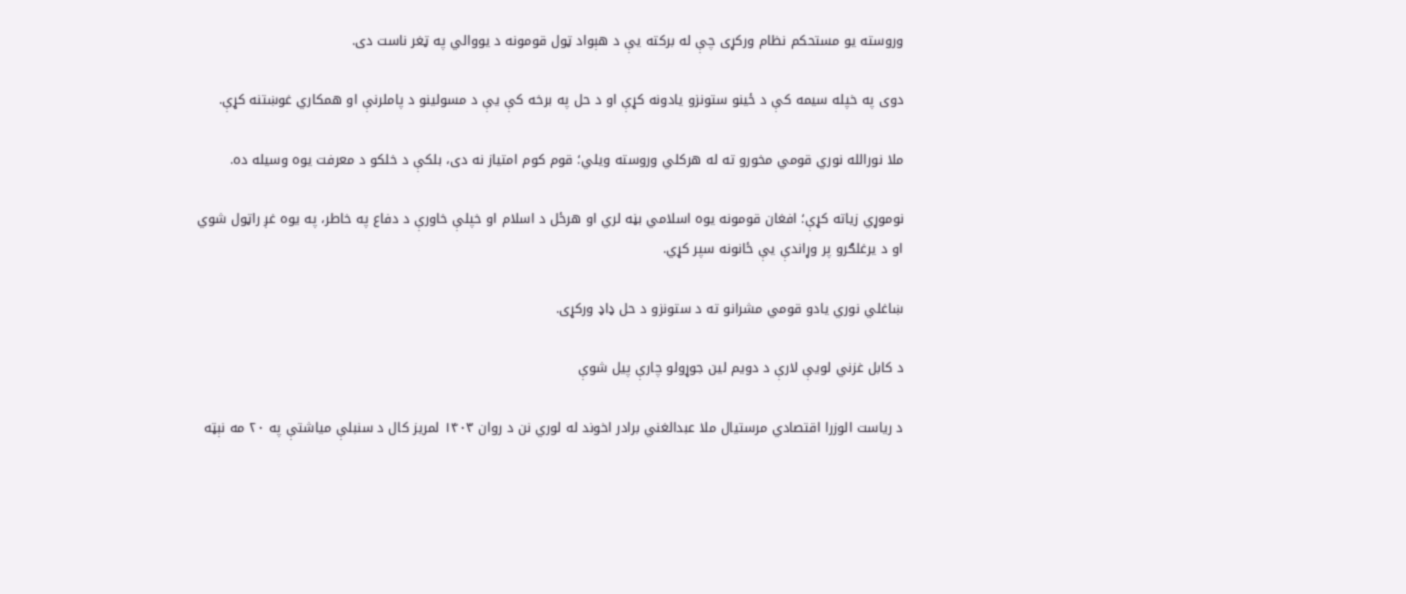وروسته یو مستحکم نظام ورکړی چې له برکته یې د هېواد ټول قومونه د یووالي په ټغر ناست دی.

دوی په خپله سیمه کې د ځينو ستونزو یادونه کړې او د حل په برخه کې یې د مسولینو د پاملرنې او همکاري غوښتنه کړې.

ملا نورالله نوري قومي مخورو ته له هرکلي وروسته ویلي؛ قوم کوم امتیاز نه دی، بلکې د خلکو د معرفت یوه وسیله ده.

نوموړي زیاته کړې؛ افغان قومونه یوه اسلامي بڼه لري او هرځل د اسلام او خپلې خاورې د دفاع په خاطر، په یوه غږ راټول شوي او د یرغلګرو پر وړاندې یې ځانونه سپر کړي.

ښاغلي نوري یادو قومي مشرانو ته د ستونزو د حل ډاډ ورکړی.

د کابل غزني لویې لارې د دویم لین جوړولو چارې پيل شوې

د ریاست الوزرا اقتصادي مرستیال ملا عبدالغني برادر اخوند له لوري نن د روان ۱۴۰۳ لمریز کال د سنبلې میاشتې په ۲۰ مه نېټه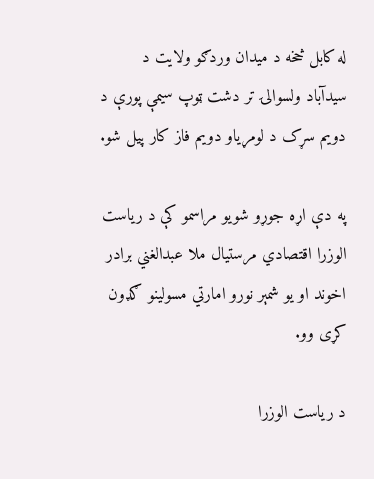له کابل څخه د میدان وردګو ولایت د سیدآباد ولسوالۍ تر دشت ټوپ سیمې پورې د دویم سړک د لومړياو دویم فاز کار پیل شو.

په دې اړه جوړو شویو مراسمو کې د ریاست الوزرا اقتصادي مرستیال ملا عبدالغني برادر اخوند او یو شمېر نورو امارتي مسولینو ګډون کړی وو.

د ریاست الوزرا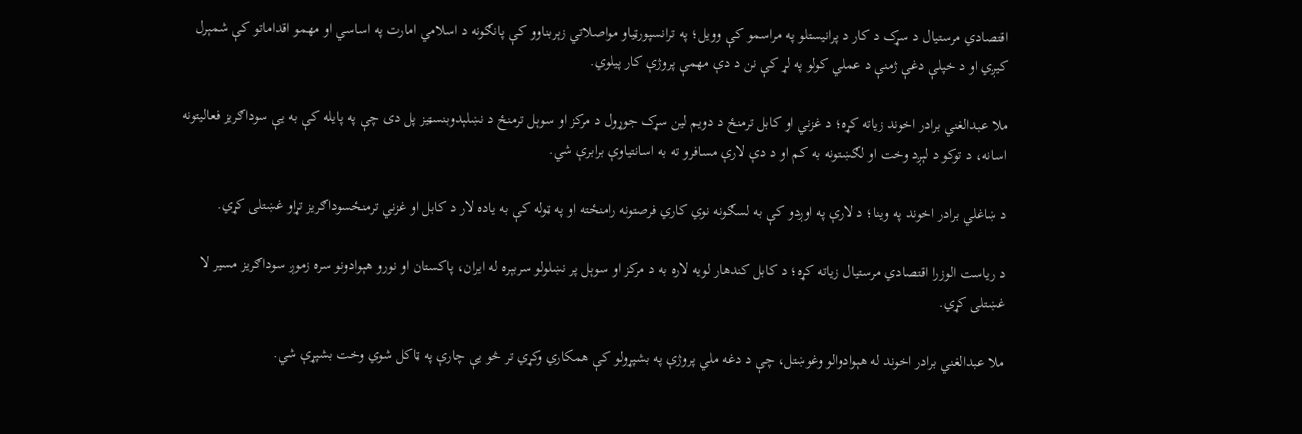اقتصادي مرستیال د سړک د کار د پرانیستلو په مراسمو کې وویل؛ په ترانسپورټياو مواصلاتي زېربناوو کې پانګونه د اسلامي امارت په اساسي او مهمو اقداماتو کې شمېرل کیږي او د خپلې دغې ژمنې د عملي کولو په لړ کې نن د دې مهمې پروژې کار پیلوي.

ملا عبدالغني برادر اخوند زیاته کړه؛ د غزني او کابل ترمنځ د دویم لين سړک جوړول د مرکز او سوېل ترمنځ د نښلېدوبنسټيز پل دی چې په پايله کې به يې سوداګریز فعالیتونه اسانه، د توکو د لېږد وخت او لګښتونه به کم او د دې لارې مسافرو ته به اسانتیاوې برابرې شي.

د ښاغلي برادر اخوند په وینا؛ د لارې په اوږدو کې به لسګونه نوي کاري فرصتونه رامنځته او په ټوله کې به یاده لار د کابل او غزني ترمنځسوداګریز تړاو غښتلی کړي.

د ریاست الوزرا اقتصادي مرستیال زیاته کړه؛ د کابل کندهار لویه لاره به د مرکز او سوېل پر نښلولو سربېره له ایران، پاکستان او نورو هېوادونو سره زموږ سوداګریز مسیر لا غښتلی کړي.

ملا عبدالغني برادر اخوند له هېوادوالو وغوښتل، چې د دغه ملي پروژې په بشپړولو کې همکاري وکړي تر څو یې چارې په ټاکل شوي وخت بشپړې شي.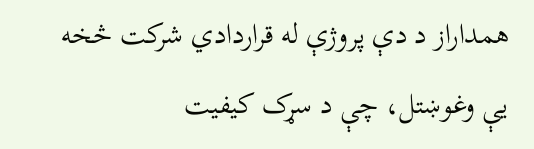همداراز د دې پروژې له قراردادي شرکت څخه یې وغوښتل، چې د سړک کیفیت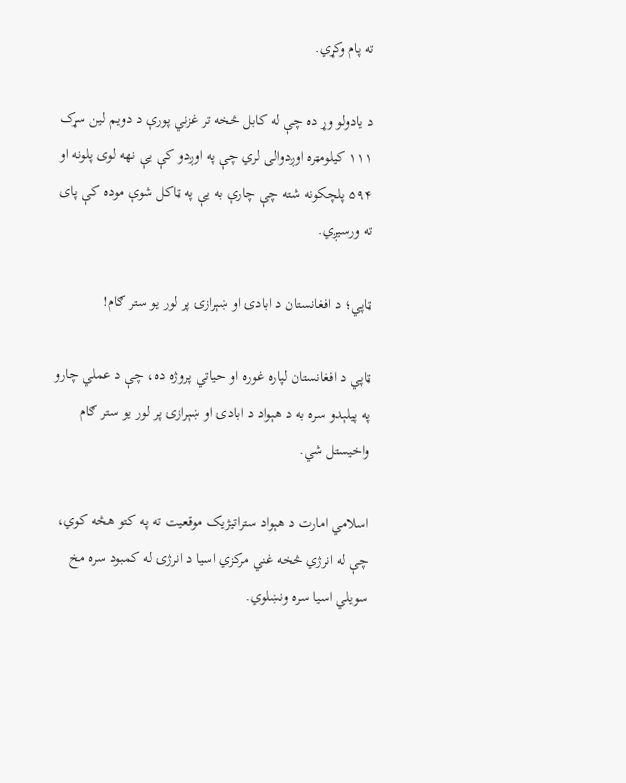ته پام وکړي.

د یادولو وړ ده چې له کابل څخه تر غزني پورې د دویم لین سړک ۱۱۱ کیلومټره اوږدوالی لري چې په اوږدو کې یې نهه لوی پلونه او ۵۹۴ پلچکونه شته چې چارې به یې په ټاکل شوې موده کې پای ته ورسیږي.

ټاپي؛ د افغانستان د ابادۍ او ښېرازۍ پر لور یو ستر ګام!

ټاپي د افغانستان لپاره غوره او حیاتي پروژه ده، چې د عملي چارو په پیلېدو سره به د هېواد د ابادۍ او ښېرازۍ پر لور یو ستر ګام واخیستل شي.

اسلامي امارت د هېواد ستراتیژیک موقعیت ته په کتو هڅه کوي، چې له انرژي څخه غني مرکزي اسیا د انرژۍ له کمبود سره مخ سویلي اسیا سره ونښلوي.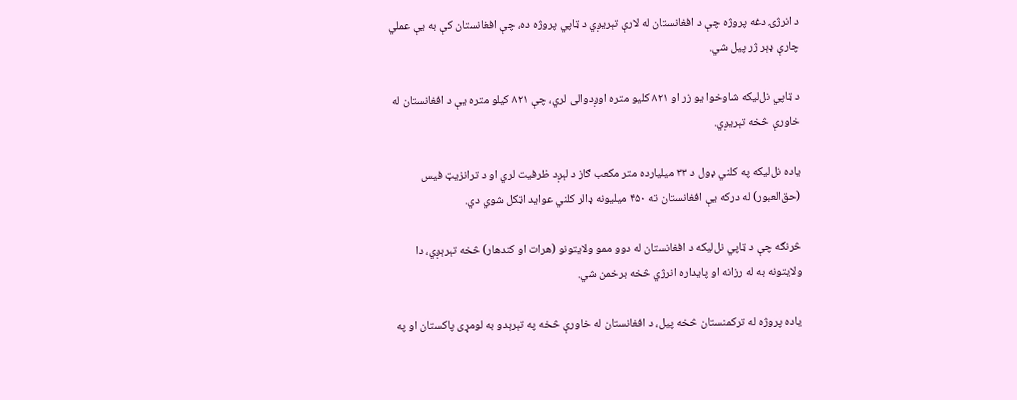د انرژۍ دغه پروژه چې د افغانستان له لارې تېریږي د ټاپي پروژه ده، چې افغانستان کې به یې عملي چارې ډېر ژر پیل شي.

د ټاپي نل‌لیکه شاوخوا یو زر او ۸۲۱ کلیو متره اوږدوالی لري، چې ۸۲۱ کیلو متره یې د افغانستان له خاورې څخه تېریږي.

یاده نل‌لیکه په کلني ډول د ۳۳ میلیارده متر مکعب ګاز د لېږد ظرفیت لري او د ترانزیټ فیس (حق‌العبور) له درکه یې افغانستان ته ۴۵۰ میلیونه ډالر کلني عواید اټکل شوي دي.

څرنګه چې د ټاپي نل‌لیکه د افغانستان له دوو ممو ولایتونو (هرات او کندهار) څخه تېرېږي، دا ولایتونه به له رزانه او پایداره انرژي څخه برخمن شي.

یاده پروژه له ترکمنستان څخه پيل، د افغانستان له خاورې څخه په تېرېدو به لومړی پاکستان او په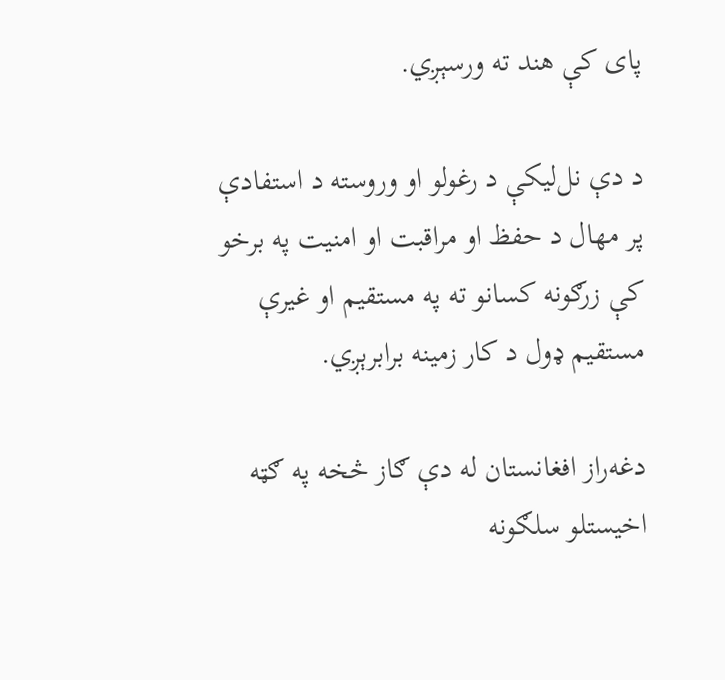پای کې هند ته ورسېږي.

د دې نل‌لیکې د رغولو او وروسته د استفادې پر مهال د حفظ او مراقبت او امنیت په برخو کې زرګونه کسانو ته په مستقیم او غیرې مستقیم ډول د کار زمینه برابرېږي.

دغه‌راز افغانستان له دې ګاز څخه په ګټه اخیستلو سلګونه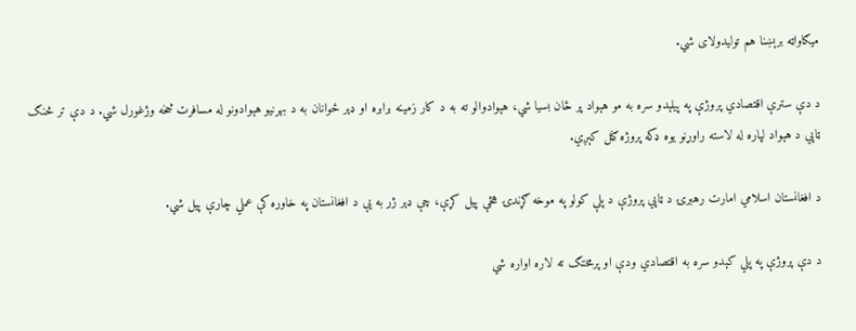میګاواټه برېښنا هم تولیدولای شي.

د دې سترې اقتصادي پروژې په پیلېدو سره به مو هېواد پر ځان بسیا شي، هېوادوالو ته به د کار زمینه برابره او ډېر ځوانان به د بهرنیو هېوادونو له مسافرت څخه وژغورل شي. د دې تر څنګ ټاپي د هېواد لپاره له لاسته راوړنو یوه ډکه پروژه ګڼل کېږي.

د افغانستان اسلامي امارت رهبرۍ د ټاپي پروژې د پلې کولو په موخه ګړندۍ هڅې پیل کړې، چې ډېر ژر به یې د افغانستان په خاوره کې عملي چارې پیل شي.

د دې پروژې په پلي کېدو سره به اقتصادي ودې او پرمختګ ته لاره اواره شي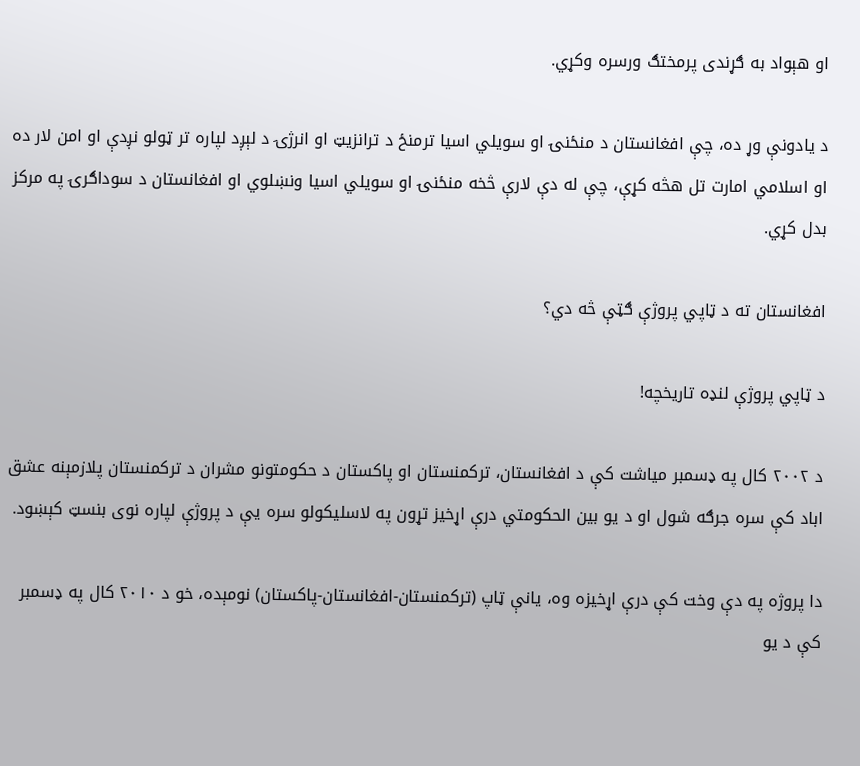او هېواد به ګړندی پرمختګ ورسره وکړي.

د یادونې وړ ده، چې افغانستان د منځنۍ او سویلي اسیا ترمنځ د ترانزیټ او انرژۍ د لېږد لپاره تر ټولو نږدې او امن لار ده او اسلامي امارت تل هڅه کړې، چې له دې لارې څخه منځنۍ او سویلي اسیا ونښلوي او افغانستان د سوداګرۍ په مرکز بدل کړي.

افغانستان ته د ټاپي پروژې ګټې څه دي؟

د ټاپي پروژې لنډه تاریخچه!

د ۲۰۰۲ کال په ډسمبر میاشت کې د افغانستان، ترکمنستان او پاکستان د حکومتونو مشران د ترکمنستان پلازمېنه عشق اباد کې سره جرګه شول او د یو بین الحکومتي درې اړخیز تړون په لاسلیکولو سره یې د پروژې لپاره نوی بنسټ کېښود.

دا پروژه په دې وخت کې درې اړخیزه وه، یانې ټاپ (ترکمنستان-افغانستان-پاکستان) نومېده، خو د ۲۰۱۰ کال په ډسمبر کې د یو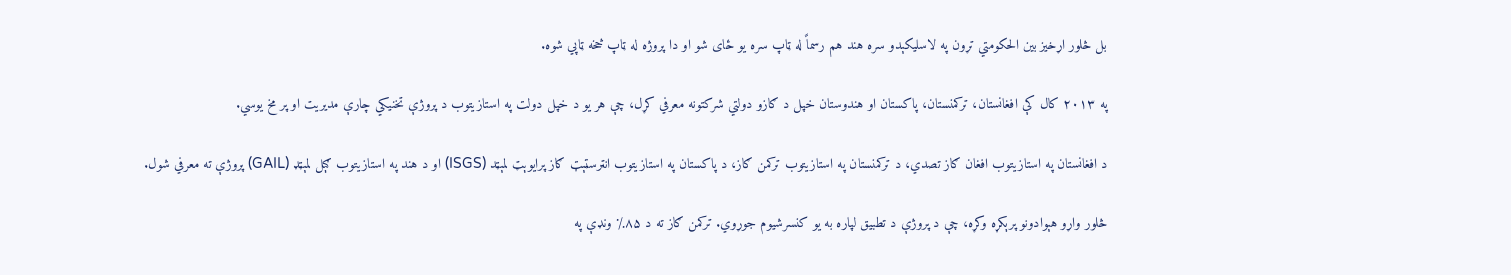بل څلور اړخیز بین الحکومتي تړون په لاسلیکېدو سره هند هم رسماً له ټاپ سره یو ځای شو او دا پروژه له ټاپ څخه ټاپي شوه.

په ۲۰۱۳ کال کې افغانستان، ترکمنستان، پاکستان او هندوستان خپل د ګازو دولتي شرکتونه معرفي کړل، چې هر یو د خپل دولت په استازیتوب د پروژې تخنیکي چارې مدیریت او پر مخ یوسي.

د افغانستان په استازیتوب افغان ګاز تصدي، د ترکمنستان په استازیتوب ترکمن ګاز، د پاکستان په استازیتوب انټرسټېټ ګاز پرایوېټ لمېټد (ISGS) او د هند په استازیتوب ګېل لمېټډ (GAIL) پروژې ته معرفي شول.

څلور واړو هېوادونو پرېکړه وکړه، چې د پروژې د تطبیق لپاره به یو کنسرشیوم جوړوي. ترکمن ګاز ته د ۸۵٪ ونډې په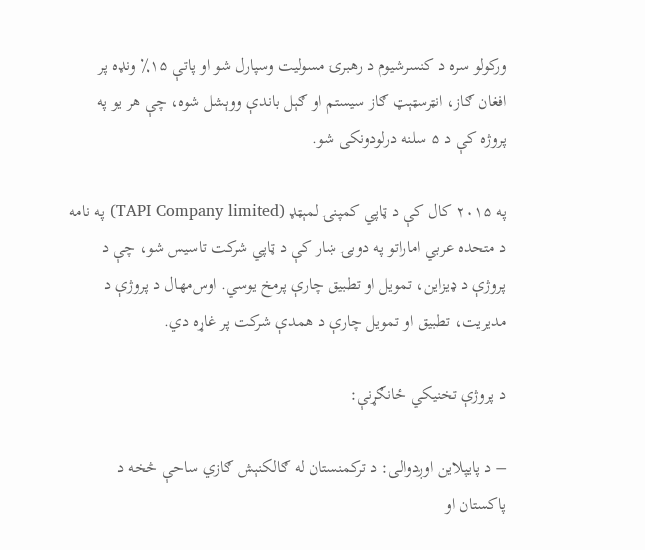ورکولو سره د کنسرشیوم د رهبرۍ مسولیت وسپارل شو او پاتې ۱۵٪ ونډه پر افغان ګاز، انټرسټېټ ګاز سیستم او ګېل باندې ووېشل شوه، چې هر یو په پروژه کې د ۵ سلنه درلودونکی شو.

په ۲۰۱۵ کال کې د ټاپي کمپنۍ لمېټډ (TAPI Company limited) په نامه د متحده عربي اماراتو په دوبۍ ښار کې د ټاپي شرکت تاسیس شو، چې د پروژې د ډیزاین، تمویل او تطبیق چارې پرمخ یوسي. اوس‌مهال د پروژې د مدیریت، تطبیق او تمویل چارې د همدې شرکت پر غاړه دي.

د پروژې تخنیکي ځانګړنې:

– د پایپلاین اوږدوالی: د ترکمنستان له ګالکنېش ګازي ساحې څخه د پاکستان او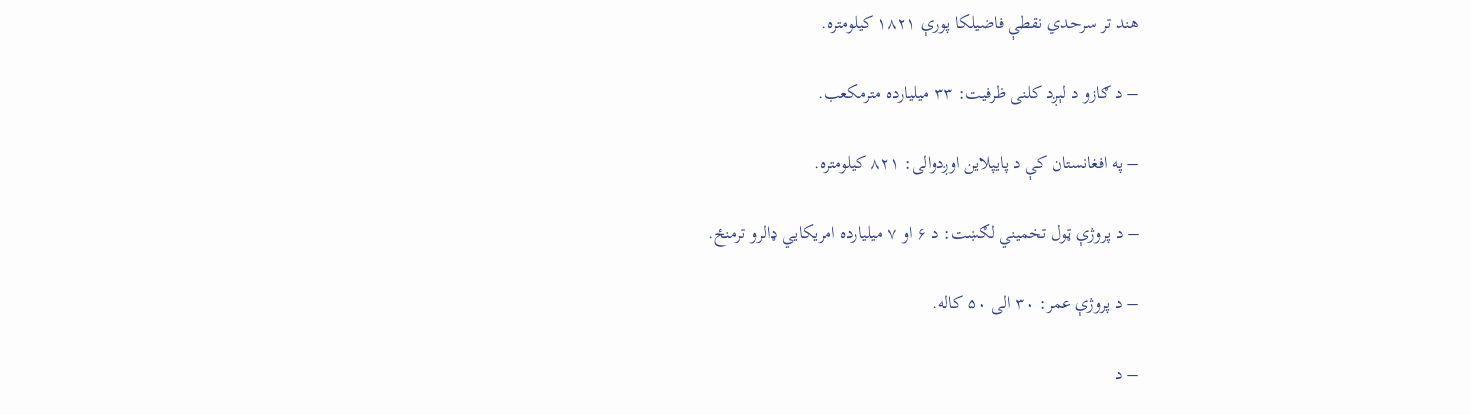هند تر سرحدي نقطې فاضیلکا پورې ۱۸۲۱ کیلومتره.

– د ګازو د لېږد کلنی ظرفیت: ۳۳ میلیارده مترمکعب.

– په افغانستان کې د پایپلاین اوږدوالی: ۸۲۱ کیلومتره.

– د پروژې ټول تخمیني لګښت: د ۶ او ۷ میلیارده امریکايي ډالرو ترمنځ.

– د پروژې عمر: ۳۰ الی ۵۰ کاله.

– د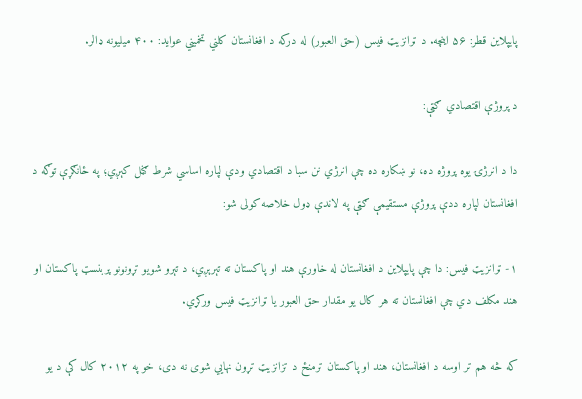پایپلاین قطر: ۵۶ اینچه. د ټرانزیټ فیس (حق العبور) له درکه د افغانستان کلني تخمیني عواید: ۴۰۰ میلیونه ډالر.

د پروژې اقتصادي ګټې:

دا د انرژۍ یوه پروژه ده، نو ښکاره ده چې انرژي نن سبا د اقتصادي ودې لپاره اساسي شرط ګڼل کېږي؛ په ځانګړې توګه د افغانستان لپاره ددې پروژې مستقیمې ګټې په لاندې ډول خلاصه کولی شو:

۱- ټرانزیټ فیس: دا چې پایپلاین د افغانستان له خاورې هند او پاکستان ته تېرېږي، د تېرو شویو تړونونو پربنسټ پاکستان او هند مکلف دي چې افغانستان ته هر کال یو مقدار حق العبور یا ټرانزیټ فیس ورکړي.

که څه هم تر اوسه د افغانستان، هند او پاکستان ترمنځ د تزانزیټ تړون نهايي شوی نه دی، خو په ۲۰۱۲ کال کې د یو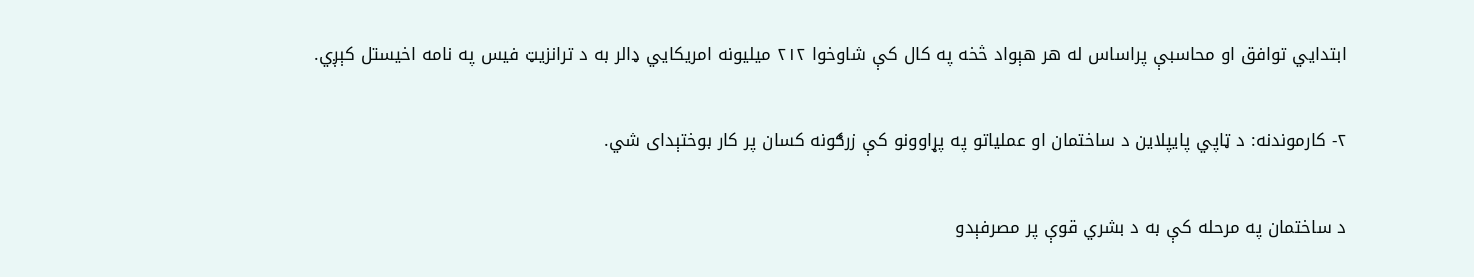ابتدايي توافق او محاسبې پراساس له هر هېواد څخه په کال کې شاوخوا ۲۱۲ میلیونه امریکايي ډالر به د ترانزیټ فیس په نامه اخیستل کېږي.

۲- کارموندنه: د ټاپي پایپلاین د ساختمان او عملیاتو په پړاوونو کې زرګونه کسان پر کار بوختېدای شي.

د ساختمان په مرحله کې به د بشري قوې پر مصرفېدو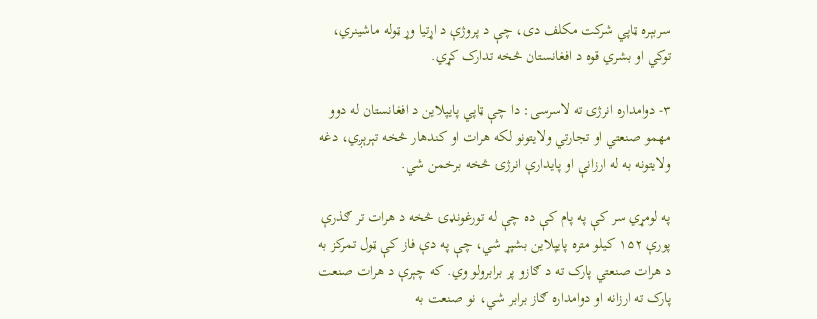سربېره ټاپي شرکت مکلف دی، چې د پروژې د اړتیا وړ ټوله ماشینري، توکي او بشري قوه د افغانستان څخه تدارک کړي.

۳- دوامداره انرژۍ ته لاسرسی: دا چې ټاپي پایپلاین د افغانستان له دوو مهمو صنعتي او تجارتي ولایتونو لکه هرات او کندهار څخه تېرېږي، دغه ولایتونه به له ارزانې او پایدارې انرژۍ څخه برخمن شي.

په لومړي سر کې په پام کې ده چې له تورغونډۍ څخه د هرات تر ګذرې پورې ۱۵۲ کیلو متره پایپلاین بشپړ شي، چې په دې فاز کې ټول تمرکز به د هرات صنعتي پارک ته د ګازو پر برابرولو وي. که چېرې د هرات صنعت پارک ته ارزانه او دوامداره ګاز برابر شي، نو صنعت به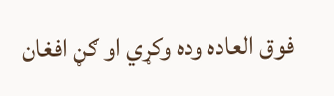فوق العاده وده وکړي او ګڼ افغان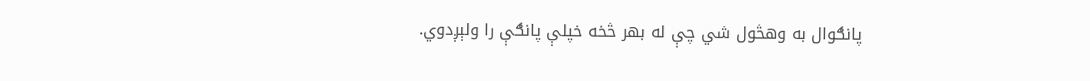پانګوال به وهڅول شي چې له بهر څخه خپلې پانګې را ولېږدوي.